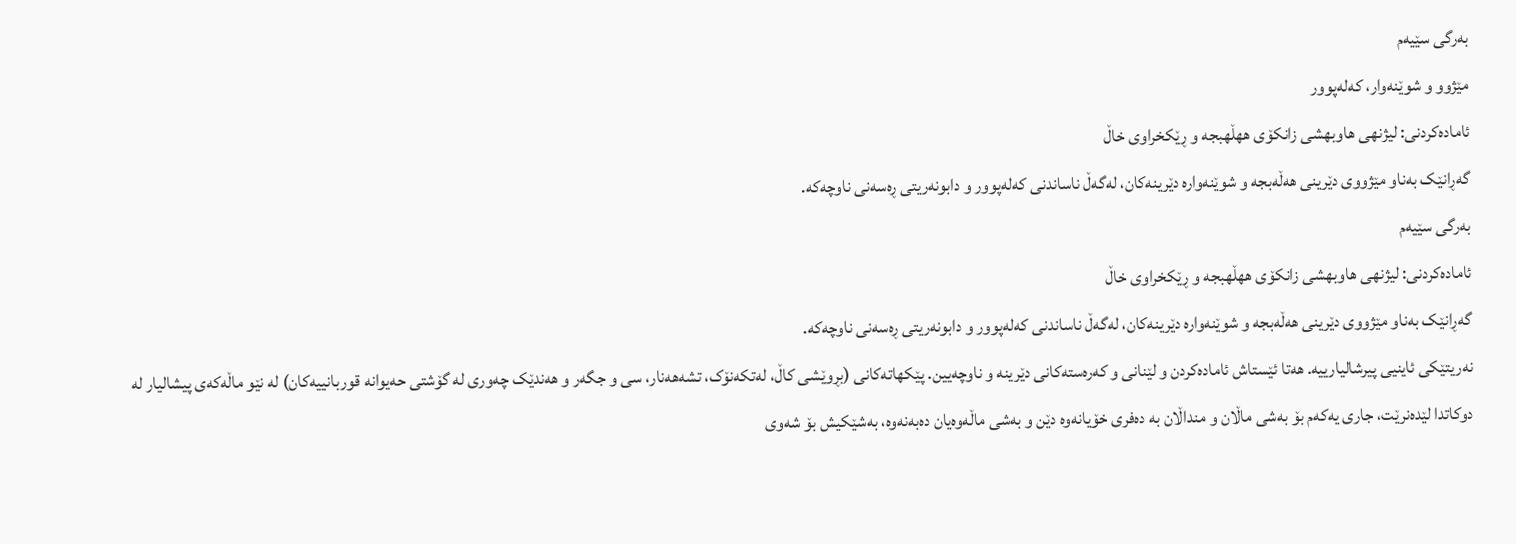بەرگی سێیەم
مێژوو و شوێنەوار، کەلەپوور
ئامادەکردنی: لیژنهی هاوبهشی زانكۆی ههڵهبجه و ڕێكخراوی خاڵ
گەڕانێک بەناو مێژووی دێرینی هەڵەبجە و شوێنەوارە دێرینەکان، لەگەڵ ناساندنی کەلەپوور و دابونەریتی ڕەسەنی ناوچەکە.
بەرگی سێیەم
ئامادەکردنی: لیژنهی هاوبهشی زانكۆی ههڵهبجه و ڕێكخراوی خاڵ
گەڕانێک بەناو مێژووی دێرینی هەڵەبجە و شوێنەوارە دێرینەکان، لەگەڵ ناساندنی کەلەپوور و دابونەریتی ڕەسەنی ناوچەکە.
نەریتێکی ئاینیی پیرشالیارییە. هەتا ئێستاش ئامادەکردن و لێنانی و کەرەستەکانی دێرینە و ناوچەیین. پێکهاتەکانی (بڕوێشی کاڵ، لەتکەنۆک، تشەهەنار، سی و جگەر و هەندێک چەوری لە گۆشتی حەیوانە قوربانییەکان) لە نێو ماڵەکەی پیشالیار لە دوکاتدا لێدەنرێت، جاری یەکەم بۆ بەشی ماڵان و منداڵان بە دەفری خۆیانەوە دێن و بەشی ماڵەوەیان دەبەنەوە، بەشێکیش بۆ شەوی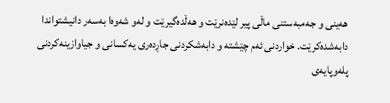هەینی و جەمبەستنی ماڵی پیر لێدەنرێت و هەڵدەگیرێت و لەو شەوەا بەسەر دانیشتواندا دابەشدەکرێت. خواردنی ئەم چێشتە و دابەشکردنی جاڕدەری یەکسانی و جیاوازینەکردنی پلەوپایەی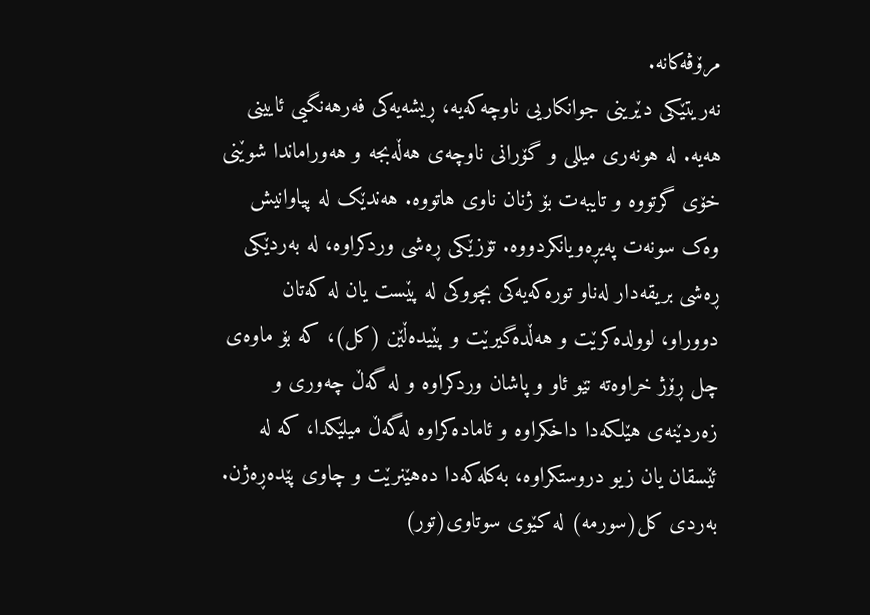مرۆڤەکانە.
نەریتێکی دێرینی جوانکاریی ناوچەکەیە، ڕیشەیەکی فەرهەنگیی ئایینی هەیە. لە هونەری میللی و گۆرانی ناوچەی هەڵەبجە و هەوراماندا شوێنی خۆی گرتووە و تایبەت بۆ ژنان ناوی هاتووە. هەندێک لە پیاوانیش وەک سونەت پەیڕەویانکردووە. تۆزێکی ڕەشی وردکراوە، لە بەردێکی ڕەشی بریقەدار لەناو تورەکەیەکی بچووکی لە پێست یان لە کەتان دووراو، لوولدەکرێت و هەڵدەگیرێت و پێیدەڵێن (کل)، کە بۆ ماوەی چل ڕۆژ خراوەتە نێو ئاو و پاشان وردکراوە و لە گەڵ چەوری و زەردێنەی هێلکەدا داخکراوە و ئامادەکراوە لەگەڵ میلێکدا، کە لە ئێسقان یان زیو دروستکراوە، بەکلەکەدا دەهێنرێت و چاوی پێدەڕەژن. بەردی کل(سورمە) لە کێوی سوتاوی(تور)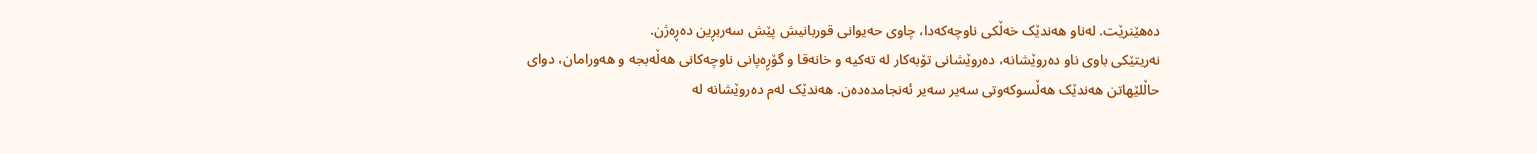دەهێنرێت. لەناو هەندێک خەڵکی ناوچەکەدا، چاوی حەیوانی قوربانیش پێش سەربڕین دەڕەژن.
نەریتێکی باوی ناو دەروێشانە، دەروێشانی تۆبەکار لە تەکیە و خانەقا و گۆڕەپانی ناوچەکانی هەڵەبجە و هەورامان، دوای حاڵلێهاتن هەندێک هەڵسوکەوتی سەیر سەیر ئەنجامدەدەن. هەندێک لەم دەروێشانە لە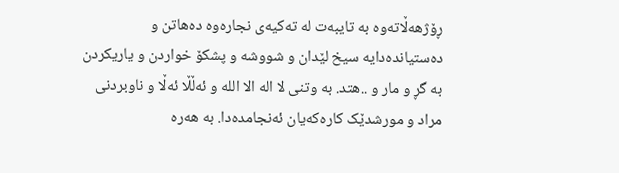ڕۆژهەڵاتەوە بە تایبەت لە تەکیەی نجارەوە دەهاتن و دەستیاندەدایە سیخ لێدان و شووشە و پشکۆ خواردن و یاریکردن بە گڕ و مار و ..هتد. بە وتنی لا الە الا اللە و ئەڵڵا ئەڵا و ناوبردنی مراد و مورشدێک کارەکەیان ئەنجامدەدا. بە هەرە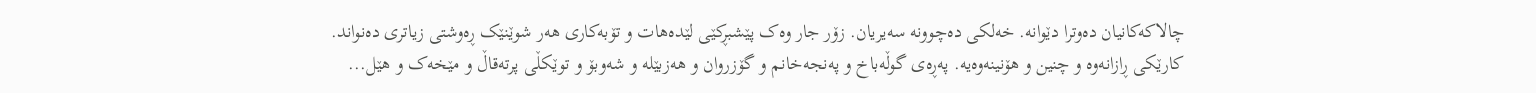چالاکەکانیان دەوترا دێوانە. خەلکی دەچوونە سەیریان. زۆر جار وەک پێشبڕکێی لێدەهات و تۆبەکاری هەر شوێنێک ڕەوشتی زیاتری دەنواند.
کارێکی ڕازانەوە و چنین و هۆنینەوەیە. پەڕەی گوڵەباخ و پەنجەخانم و گۆزروان و هەزبێلە و شەوبۆ و توێکڵی پرتەقاڵ و مێخەک و هێل...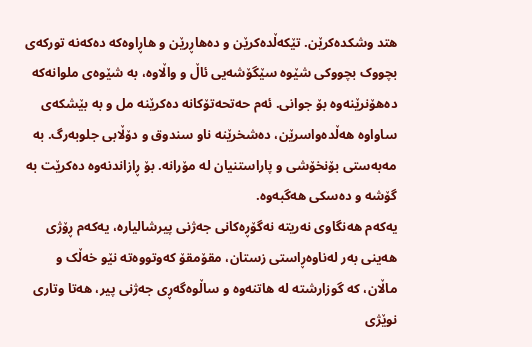هتد وشکدەکرێن. تێکەڵدەکرێن و دەهاڕرێن و هاڕاوەکە دەکەنە تورکەی بچووک بچووکی شێوە سێگۆشەیی ئاڵ و واڵاوە، بە شێوەی ملوانەکە دەهۆنرێنەوە بۆ جوانی. ئەم حەتحەتۆکانە دەکرێنە مل و بە بێشکەی ساواوە هەڵدەواسرێن، دەشخرێنە ناو سندوق و دۆڵابی جلوبەرگ. بە مەبەستی بۆنخۆشی و پاراستنیان لە مۆرانە. بۆ ڕازاندنەوە دەکرێت بە گۆشە و دەسکی هەگبەوە.
یەکەم هەنگاوی نەریتە نەگۆڕەکانی جەژنی پیرشالیارە، یەکەم ڕۆژی هەینی بەر لەناوەڕاستی زستان، مقۆمقۆ کەوتووەتە نێو خەڵک و ماڵان، کە گوزارشتە لە هاتنەوە و ساڵوەگەڕی جەژنی پیر، هەتا وتاری نوێژی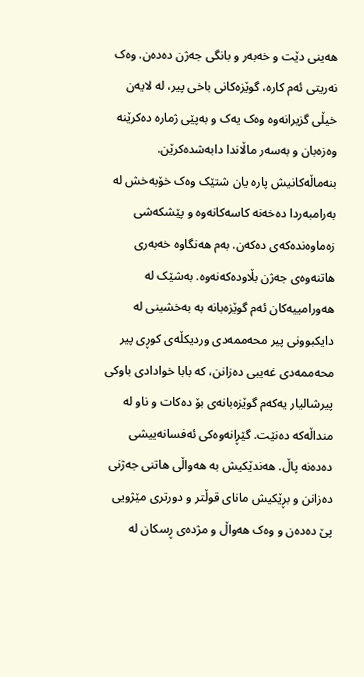هەینی دێت و خەبەر و بانگی جەژن دەدەن. وەک نەریتی ئەم کارە، گوێزەکانی باخی پیر، لە لایەن خیڵی گزیرانەوە وەک یەک و بەپێی ژمارە دەکرێنە وەزەبان و بەسەر ماڵاندا دابەشدەکرێن. بنەماڵەکانیش پارە یان شتێک وەک خۆبەخش لە بەرامبەردا دەخەنە کاسەکانەوە و پێشکەشی زەماوەندەکەی دەکەن. بەم هەنگاوە خەبەری هاتنەوەی جەژن بڵاودەکەنەوە. بەشێک لە هەورامییەکان ئەم گوێزەبانە بە بەخشینی لە دایکبوونی پیر محەممەدی وردیکڵەی کوڕی پیر محەممەدی غەیبی دەزانن، کە بابا خوادادی باوکی پیرشالیار یەکەم گوێزەبانەی بۆ دەکات و ناو لە منداڵەکە دەنێت. گێڕانەوەکی ئەفسانەییشی دەدەنە پاڵ. هەندێکیش بە هەواڵی هاتنی جەژنی دەزانن و بڕێکیش مانای قوڵتر و دورتری مێژویی پێ دەدەن و وەک هەواڵ و مژدەی ڕسکان لە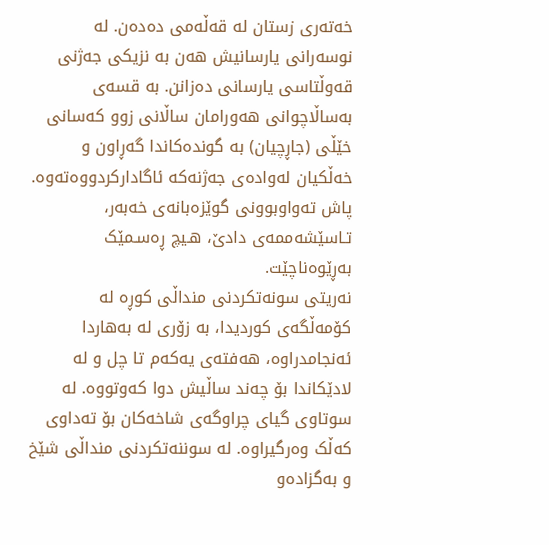خەتەری زستان لە قەڵەمی دەدەن. لە نوسەرانی یارسانیش هەن بە نزیکی جەژنی قەوڵتاسی یارسانی دەزانن. بە قسەی بەساڵاچوانی هەورامان ساڵانی زوو کەسانی خێڵی (جاڕچیان) بە گوندەکاندا گەڕاون و خەڵکیان لەوادەی جەژنەکە ئاگادارکردووەتەوە. پاش تەواوبوونی گوێزەبانەی خەبەر، تـاسێشەممەی دادێ، هـیچ ڕەسـمێک بەڕێوەناچێت.
نەریتی سونەتکردنی منداڵی کوڕە لە کۆمەڵگەی کوردیدا، بە زۆری لە بەهاردا ئەنجامدراوە، هەفتەی یەکەم تا چل و لە لادێکاندا بۆ چەند ساڵیش دوا کەوتووە. لە سوتاوی گیای چراوگەی شاخەکان بۆ تەداوی کەڵک وەرگیراوە. لە سوننەتکردنی منداڵی شێخ و بەگزادەو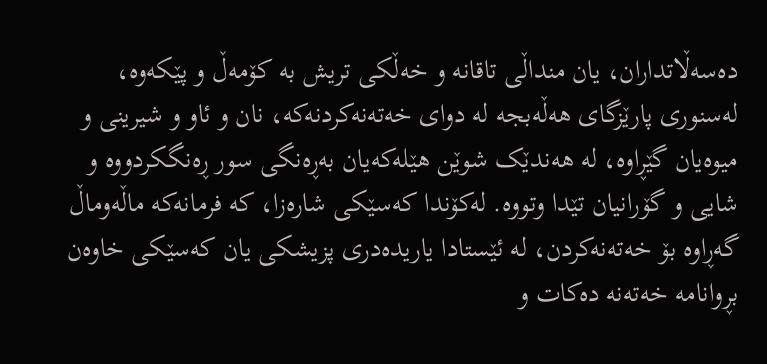دەسەڵاتداران، یان منداڵی تاقانە و خەڵکی تریش بە کۆمەڵ و پێکەوە، لەسنوری پارێزگای هەڵەبجە لە دوای خەتەنەکردنەکە، نان و ئاو و شیرینی و میوەیان گێڕاوە، لە هەندێک شوێن هێلەکەیان بەڕەنگی سور ڕەنگکردووە و شایی و گۆرانیان تێدا وتووە. لەکۆندا کەسێکی شارەزا، کە فرمانەکە ماڵەوماڵ گەڕاوە بۆ خەتەنەکردن، لە ئێستادا یاریدەدری پزیشکی یان کەسێکی خاوەن بڕوانامە خەتەنە دەکات و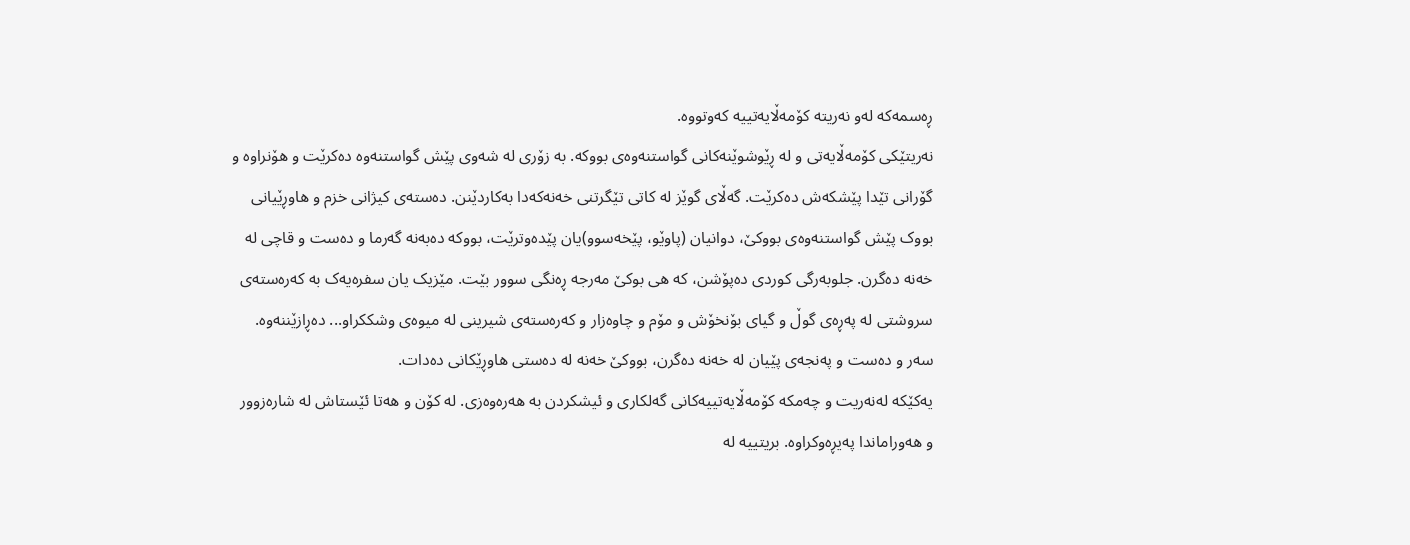ڕەسمەکە لەو نەریتە کۆمەڵایەتییە کەوتووە.
نەریتێکی کۆمەڵایەتی و لە ڕێوشوێنەکانی گواستنەوەی بووکە. بە زۆری لە شەوی پێش گواستنەوە دەکرێت و هۆنراوە و گۆرانی تێدا پێشکەش دەکرێت. گەڵای گوێز لە کاتی تێگرتنی خەنەکەدا بەکاردێنن. دەستەی کیژانی خزم و هاوڕێیانی بووک پێش گواستنەوەی بووکێ، دوانیان (پاوێو، پێخەسوو)یان پێدەوترێت، بووکە دەبەنە گەرما و دەست و قاچی لە خەنە دەگرن. جلوبەرگی کوردی دەپۆشن، کە هی بوکێ مەرجە ڕەنگی سوور بێت. مێزیک یان سفرەیەک بە کەرەستەی سروشتی لە پەڕەی گوڵ و گیای بۆنخۆش و مۆم و چاوەزار و کەرەستەی شیرینی لە میوەی وشککراو... دەڕازێننەوە. سەر و دەست و پەنجەی پێیان لە خەنە دەگرن، بووکێ خەنە لە دەستی هاوڕێکانی دەدات.
یەکێکە لەنەریت و چەمکە کۆمەڵایەتییەکانی گەلکاری و ئیشکردن بە هەرەوەزی. لە کۆن و هەتا ئێستاش لە شارەزوور و هەوراماندا پەیڕەوکراوە. بریتییە لە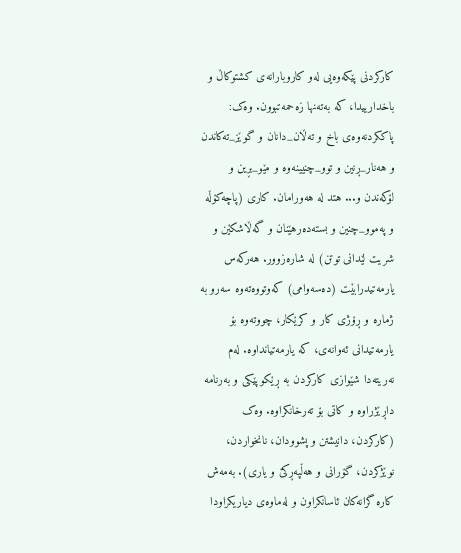کارکردنی پێکەوەیی لەو کاروبارانەی کشتوکاڵ و باخدارییدا، کە بەتەنها زەحمەتبوون. وەک: پاککردنەوەی باخ و تەڵان_دانان و گوێز_تەکاندن و هەنار_ڕنین و توو_چنیینەوە و مێو_بڕین و لۆکەندن و... هتد لە هەورامان. کاری (پاچەکۆڵە و پەموو_چنین و بستەدەرهێنان و گەڵاشکێن و شریت لێدانی توتن) لە شارەزوور. هەرکەس یارمەتیدرابێت (دەسەوامی) کەوتووەتەوە سەرو بە ژمارە و ڕۆژی کار و کرێکار، چووتەوە بۆ یارمەتیدانی ئەوانەی، کە یارمەتیانداوە. لەم نەریتەدا شێوازی کارکردن بە ڕێکوپێکی و بەرنامە داڕێژراوە و کاتی بۆ تەرخانکراوە. وەک (کارکردن، دانیشتن و پشوودان، نانخواردن، نوێژکردن، گۆرانی و هەڵپەڕکێ و یاری). بەمەش کارە گرانەکان ئاسانکراون و لەماوەی دیاریکراودا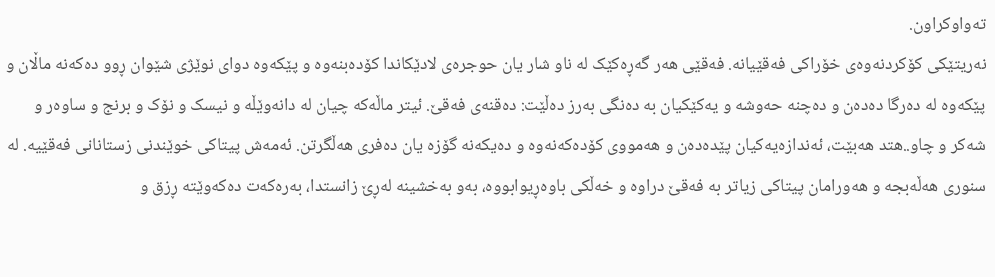تەواوکراون.
نەریتێکی کۆکردنەوەی خۆراکی فەقێیانە. فەقێی هەر گەڕەکێک لە ناو شار یان حوجرەی لادێکاندا کۆدەبنەوە و پێکەوە دوای نوێژی شێوان ڕوو دەکەنە ماڵان و پێکەوە لە دەرگا دەدەن و دەچنە حەوشە و یەکێکیان بە دەنگی بەرز دەڵێت: دەقنەی فەقێ. ئیتر ماڵەکە چیان لە دانەوێڵە و نیسک و نۆک و برنج و ساوەر و شەکر و چاو..هتد هەبێت، ئەندازەیەکیان پێدەدەن و هەمووی کۆدەکەنەوە و دەیکەنە گۆزە یان دەفری هەڵگرتن. ئەمەش پیتاکی خوێندنی زستانانی فەقێیە. لە سنوری هەڵەبجە و هەورامان پیتاکی زیاتر بە فەقێ دراوە و خەڵکی باوەڕیوابووە، بەو بەخشینە لەڕێ زانستدا، بەرەکەت دەکەوێتە ڕزق و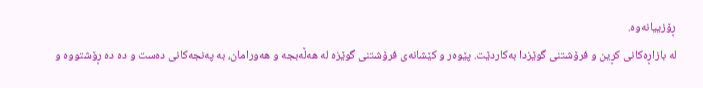ڕۆزییانەوە.
لە بازاڕەکانی کڕین و فرۆشتنی گوێزدا بەکاردێت. پێوەر و کێشانەی فرۆشتنی گوێزە لە هەڵەبجە و هەورامان، بە پەنجەکانی دەست و دە دە ڕۆشتووە و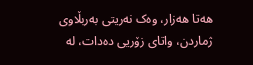هەتا هەزار، وەک نەریتی بەربڵاوی ژماردن، واتای زۆریی دەدات، لە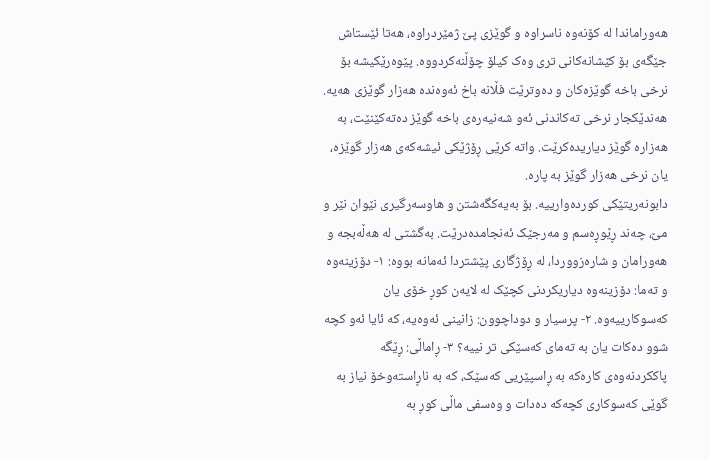هەوراماندا لە کۆنەوە ناسراوە و گوێزی پێ ژمێردراوە، هەتا ئێستاش جێگەی بۆ کێشانەکانی تری وەک کیلۆ چۆڵنەکردووە. پێوەرێکیشە بۆ نرخی باخە گوێزەکان و دەوترێت فڵانە باخ ئەوەندە هەزار گوێزی هەیە. هەندێکجار نرخی تەکاندنی ئەو شەنیەرەی باخە گوێز دەتەکێنێت، بە هەزارە گوێز دیاریدەکرێت. واتە کرێی ڕۆژێکی ئیشەکەی هەزار گوێزە، یان نرخی هەزار گوێز بە پارە.
دابونەریتێکی کوردەوارییە. بۆ بەیەکگەشتن و هاوسەرگیری نێوان نێر و مێ، چەند ڕێوڕەسم و مەرجێک ئەنجامدەدرێت. بەگشتی لە هەڵەبجە و هەورامان و شارەزووردا، لە ڕۆژگاری پێشتردا ئەمانە بووە: ١- دۆزینەوە و تەما: دۆزینەوە دیاریکردنی کچێک لە لایەن کوڕ خۆی یان کەسوکارییەوە. ٢- پرسیار و دوداچوون: زانینی ئەوەیه، کە ئایا ئەو کچە شوو دەکات یان بە تەمای کەسێکی تر نییە؟ ٣- ڕاماڵی: ڕێگە پاککردنەوەی کارەکە بە ڕاسپێریی کەسێک، کە بە ناڕاستەوخۆ نیاز بە گوێی کەسوکاری کچەکە دەدات و وەسفی ماڵی کوڕ بە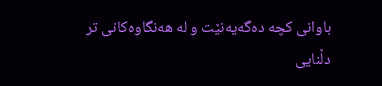باوانی کچە دەگەیەنێت و لە هەنگاوەکانی تر دڵنایی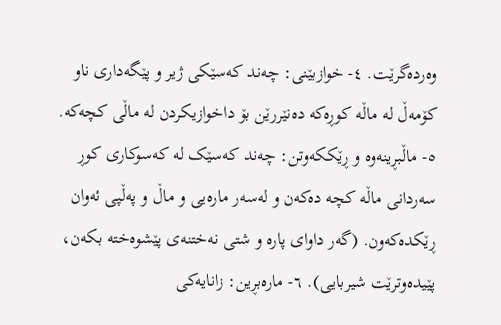وەردەگرێت. ٤- خوازبێنی: چەند کەسێکی ژیر و پێگەداری ناو کۆمەڵ لە ماڵە کوڕەکە دەنێررێن بۆ داخوازیکردن لە ماڵی کچەکە. ٥- ماڵبڕینەوە و ڕێککەوتن: چەند کەسێک لە کەسوکاری کوڕ سەردانی ماڵە کچە دەکەن و لەسەر مارەیی و ماڵ و پەڵپی ئەوان ڕێکدەکەون. (گەر داوای پارە و شتی نەختنەی پێشوەختە بکەن، پێیدەوترێت شیربایی). ٦- مارەبڕین: زانایەکی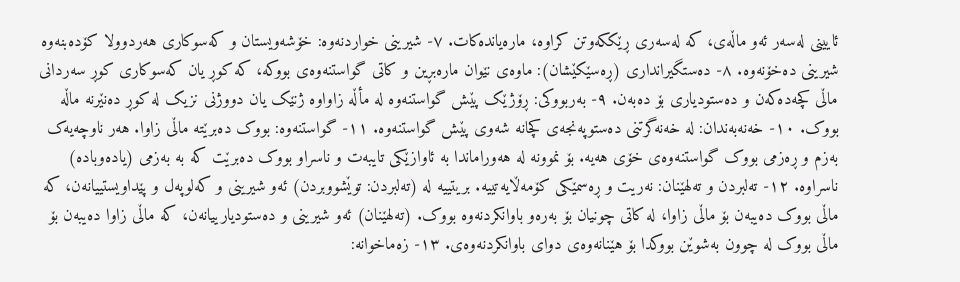ئایینی لەسەر ئەو ماڵەی، کە لەسەری ڕێککەوتن کراوە، مارەیاندەکات. ٧- شیرینی خواردنەوە: خۆشەویستان و کەسوکاری هەردوولا کۆدەبنەوە شیرینی دەخۆنەوە. ٨- دەستگیرانداری (ڕەسێکێشان): ماوەی نێوان مارەبڕین و کاتی گواستنەوەی بووکە، کە کوڕ یان کەسوکاری کوڕ سەردانی ماڵی کچەدەکەن و دەستودیاری بۆ دەبەن. ٩- بەربووکی: ڕۆژێک پێش گواستنەوە لە مأڵە زاواوە ژنێک یان دووژنی نزیک لە کوڕ دەنێرنە ماڵە بووک. ١٠- خەنەبەندان: لە خەنەگرتنی دەستوپەنجەی کچانە شەوی پێش گواستنەوە. ١١- گواستنەوە: بووک دەبرێتە ماڵی زاوا. هەر ناوچەیەک بەزم و ڕەزمی بووک گواستنەوەی خۆی هەیە. بۆ نموونە لە هەوراماندا بە ئاوازێکی تایبەت و ناسراو بووک دەبرێت کە بە بەزمی (یادەوبادە) ناسراوە. ١٢- تەلبردن و تەلهێنان: نەریت و ڕەسمێکی کۆمەڵایەتییە. بریتییە لە (تەلبردن: توێشووبردن) ئەو شیرینی و کەلوپەل و پێداویستییانەن، کە ماڵی بووک دەیبەن بۆ ماڵی زاوا، لە کاتی چونیان بۆ بەرەو باوانکردنەوە بووک. (تەلهێنان) ئەو شیرینی و دەستودیارییانەن، کە ماڵی زاوا دەیبەن بۆ ماڵی بووک لە چوون بەشوێن بووکدا بۆ هێنانەوەی دوای باوانکردنەوەی. ١٣- زەماخوانە: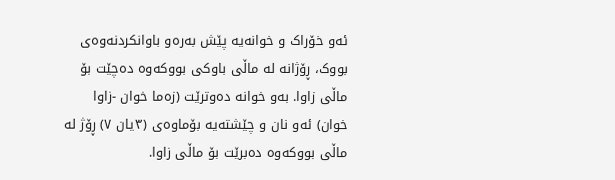ئەو خۆراک و خوانەیە پێش بەرەو باوانکردنەوەی بووک، ڕۆژانە لە ماڵی باوکی بووکەوە دەچێت بۆ ماڵی زاوا. بەو خوانە دەوترێت (زەما خوان -زاوا خوان) ئەو نان و چێشتەیە بۆماوەی (٣یان ٧) ڕۆژ لە ماڵی بووکەوە دەبرێت بۆ ماڵی زاوا.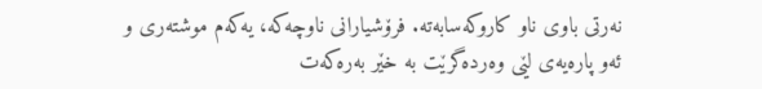نەرتی باوی ناو کاروکەسابەتە. فرۆشیارانی ناوچەکە، یەکەم موشتەری و ئەو پارەیەی لێی وەردەگرێت بە خێر بەرەکەت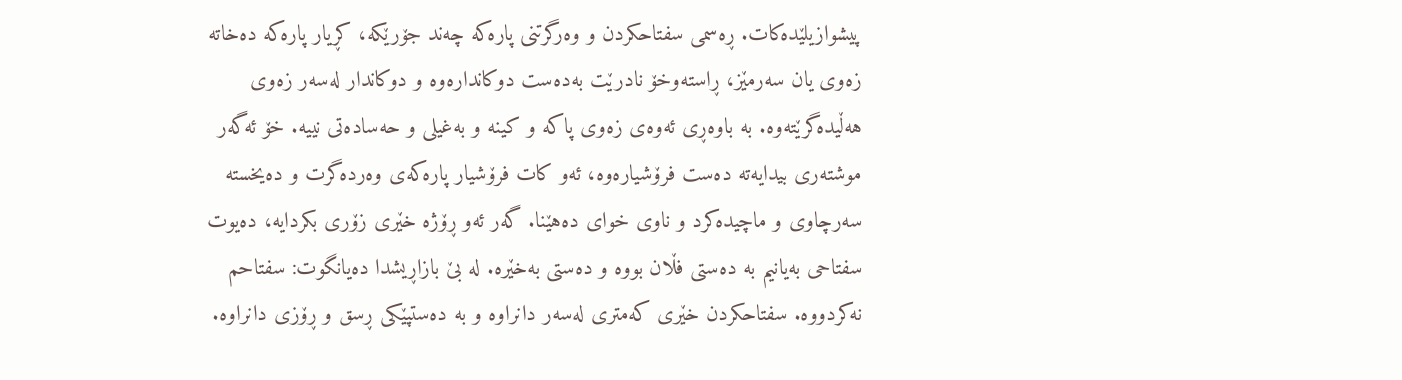پیشوازیلێدەکات. ڕەسمی سفتاحکردن و وەرگرتنی پارەکە چەند جۆرێکە، کڕیار پارەکە دەخاتە زەوی یان سەرمێز، ڕاستەوخۆ نادرێت بەدەست دوکاندارەوە و دوکاندار لەسەر زەوی هەڵیدەگرێتەوە. بە باوەڕی ئەوەی زەوی پاکە و کینە و بەغیلی و حەسادەتی نییە. خۆ ئەگەر موشتەری بیدایەتە دەست فرۆشیارەوە، ئەو کات فرۆشیار پارەکەی وەردەگرت و دەیخستە سەرچاوی و ماچیدەکرد و ناوی خوای دەهێنا. گەر ئەو ڕۆژە خێری زۆری بکردایە، دەیوت سفتاحی بەیانیم بە دەستی فڵان بووە و دەستی بەخێرە. لە بێ بازاڕیشدا دەیانگوت: سفتاحم نەکردووە. سفتاحکردن خێری کەمتری لەسەر دانراوە و بە دەستپێکی ڕسق و ڕۆزی دانراوە.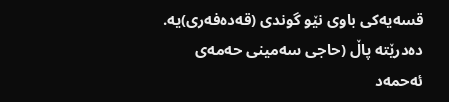قسەیەکی باوی نێو گوندی (قەدەفەری)یە. دەدرێتە پاڵ (حاجی سەمینی حەمەی ئەحمەد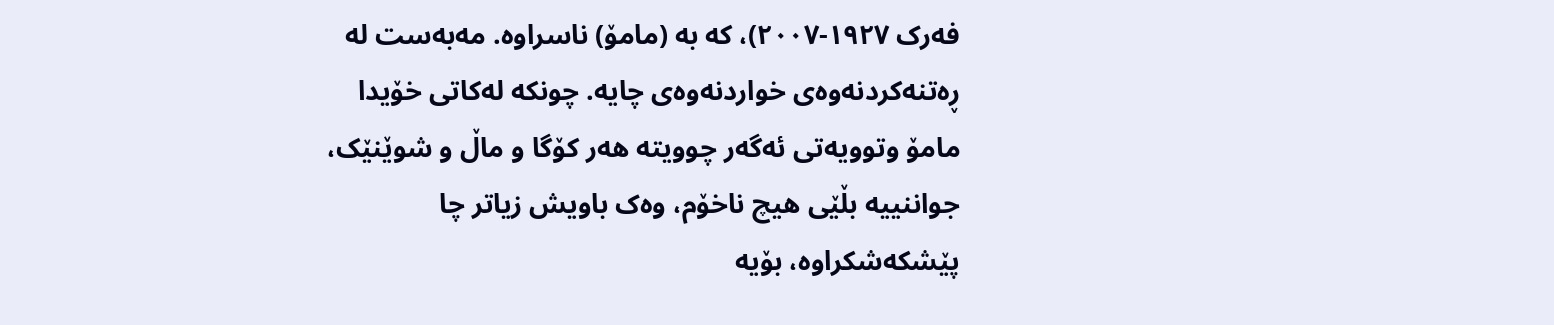فەرک ١٩٢٧-٢٠٠٧)، کە بە (مامۆ) ناسراوە. مەبەست لە ڕەتنەکردنەوەی خواردنەوەی چایە. چونکە لەکاتی خۆیدا مامۆ وتوویەتی ئەگەر چوویتە هەر کۆگا و ماڵ و شوێنێک، جواننییە بڵێی هیچ ناخۆم، وەک باویش زیاتر چا پێشکەشکراوە، بۆیە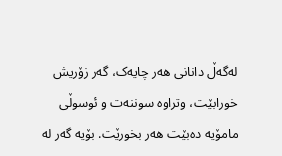لەگەڵ دانانی هەر چایەک، گەر زۆریش خورابێت، وتراوە سوننەت و ئوسوڵی مامۆیە دەبێت هەر بخورێت. بۆیە گەر لە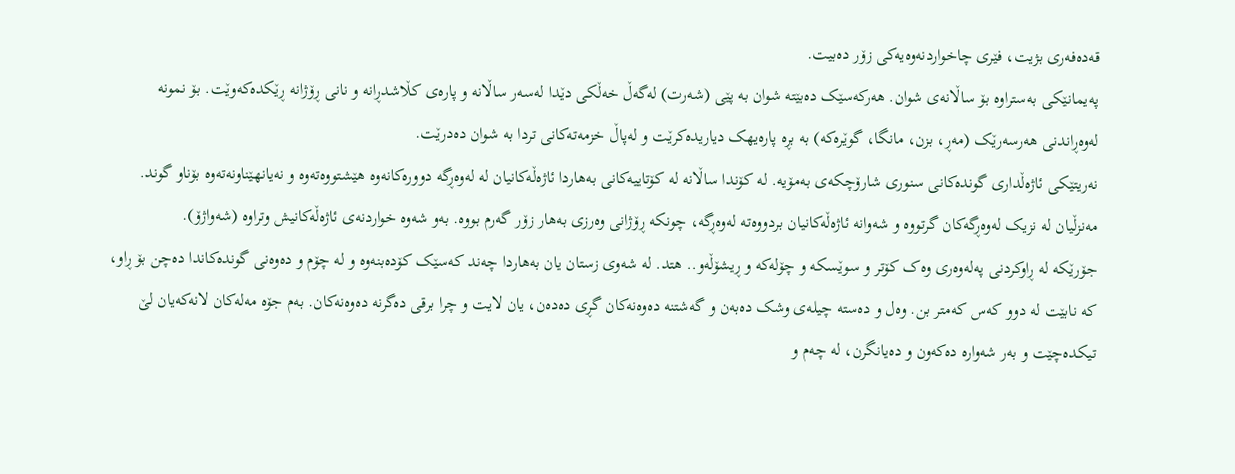قەدەفەری بژیت، فێری چاخواردنەوەیەکی زۆر دەبیت.
پەیمانێکی بەستراوە بۆ ساڵانەی شوان. هەرکەسێک دەبێتە شوان بە پێی (شەرت) لەگەڵ خەڵکی دێدا لەسەر ساڵانە و پارەی کڵاشدڕانە و نانی ڕۆژانە ڕێکدەکەوێت. بۆ نمونە لەوەڕاندنی هەرسەرێک (مەڕ، بزن، مانگا، گوێرەکە) بە بڕە پارەیهک دیاریدەکرێت و لەپاڵ خزمەتەکانی تردا بە شوان دەدرێت.
نەریتێکی ئاژەڵداری گوندەکانی سنوری شارۆچکەی بەمۆیە. لە کۆندا ساڵانە لە کۆتاییەکانی بەهاردا ئاژەڵەکانیان لە لەوەڕگە دوورەکانەوە هێشتووەتەوە و نەیانهێناونەتەوە بۆناو گوند. مەنزڵیان لە نزیک لەوەڕگەکان گرتووە و شەوانە ئاژەڵەکانیان بردووەتە لەوەڕگە، چونکە ڕۆژانی وەرزی بەهار زۆر گەرم بووە. بەو شەوە خواردنەی ئاژەڵەکانیش وتراوە (شەواژۆ).
جۆرێکە لە ڕاوکردنی پەلەوەری وەک کۆتر و سوێسکە و چۆلەکە و ڕیشۆڵەو.. هتد. لە شەوی زستان یان بەهاردا چەند کەسێک کۆدەبنەوە و لە چۆم و دەوەنی گوندەکاندا دەچن بۆ ڕاو، کە نابێت لە دوو کەس کەمتر بن. وەل و دەستە چیلەی وشک دەبەن و گەشتنە دەوەنەکان گڕی دەدەن، یان لایت و چرا برقی دەگرنە دەوەنەکان. بەم جۆە مەلەکان لانەکەیان لێ تیکدەچێت و بەر شەوارە دەکەون و دەیانگرن، لە چەم و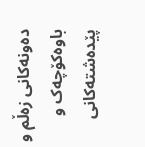دەونەکانی زەڵم و باوەکۆچەک و پێدەشتەکانی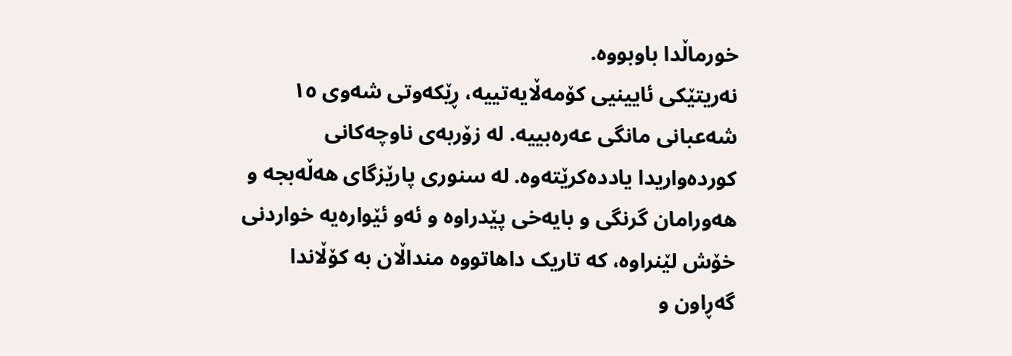خورماڵدا باوبووە.
نەریتێکی ئایینیی کۆمەڵایەتییە، ڕێکەوتی شەوی ١٥ شەعبانی مانگی عەرەبییە. لە زۆربەی ناوچەکانی کوردەواریدا یاددەکرێتەوە. لە سنوری پارێزگای هەڵەبجە و هەورامان گرنگی و بایەخی پێدراوە و ئەو ئێوارەیە خواردنی خۆش لێنراوە، کە تاریک داهاتووە منداڵان بە کۆڵاندا گەڕاون و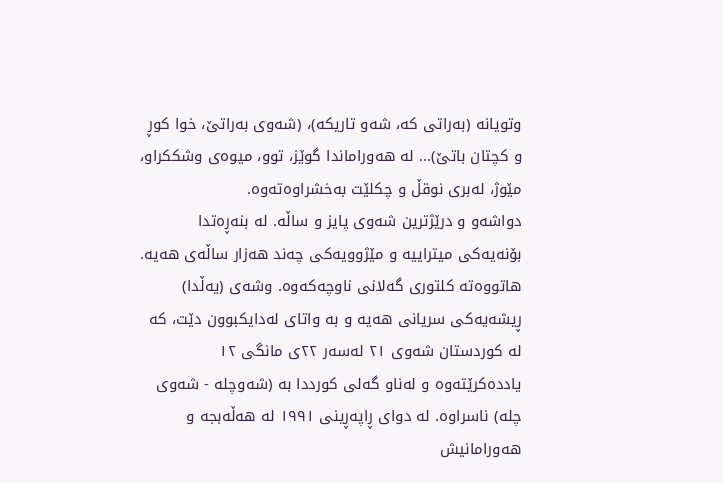وتویانە (بەراتی کە، شەو تاریکە)، (شەوی بەراتێ، خوا کوڕ و کچتان باتێ)... لە هەوراماندا گوێز، توو، میوەی وشککراو، مێوژ، لەبری نوقڵ و چکلێت بەخشراوەتەوە.
دواشەو و درێژترین شەوی پایز و ساڵە. لە بنەڕەتدا بۆنەیەکی میتراییە و مێژوویەکی چەند هەزار ساڵەی هەیە. هاتووەتە کلتوری گەلانی ناوچەکەوە. وشەی (یەڵدا) ڕیشەیەکی سریانی هەیە و بە واتای لەدایکبوون دێت، کە لە کوردستان شەوی ٢١ لەسەر ٢٢ی مانگی ١٢ یاددەکرێتەوە و لەناو گەلی کورددا بە (شەوچلە - شەوی چلە) ناسراوە. لە دوای ڕاپەڕینی ١٩٩١ لە هەڵەبجە و هەورامانیش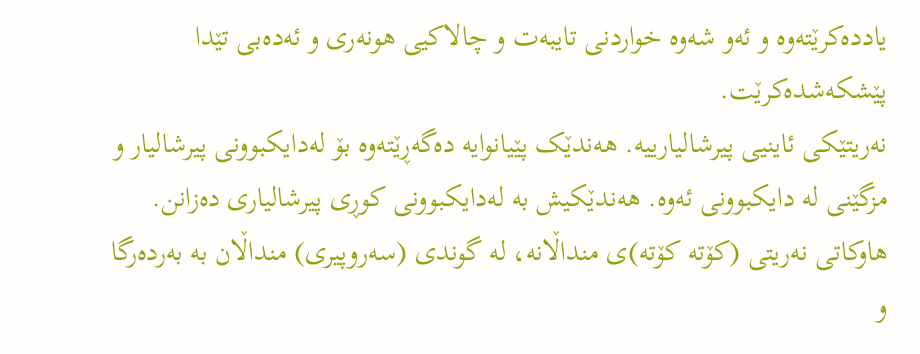یاددەکرێتەوە و ئەو شەوە خواردنی تایبەت و چالاکیی هونەری و ئەدەبی تێدا پێشکەشدەکرێت.
نەریتێکی ئاینیی پیرشالیارییە. هەندێک پێیانوایە دەگەڕێتەوە بۆ لەدایکبوونی پیرشالیار و مزگێنی لە دایکبوونی ئەوە. هەندێکیش بە لەدایکبوونی کوڕی پیرشالیاری دەزانن. هاوکاتی نەریتی (کۆتە کۆتە)ی منداڵانە، لە گوندی (سەروپیری) منداڵان بە بەردەرگا و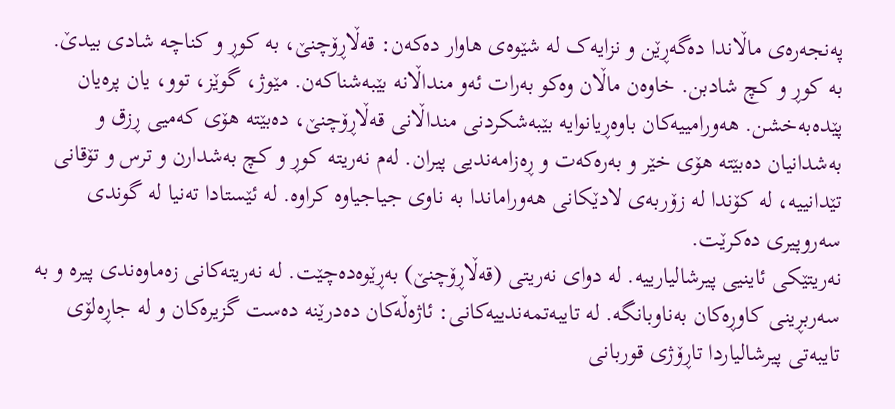پەنجەرەی ماڵاندا دەگەڕێن و نزایەک لە شێوەی هاوار دەکەن: قەڵاڕۆچنێ، بە کوڕ و کناچە شادی بیدێ. بە کوڕ و کچ شادبن. خاوەن ماڵان وەکو بەرات ئەو منداڵانە بێبەشناکەن. مێوژ، گوێز، توو، یان پرەیان پێدەبەخشن. هەورامییەکان باوەڕیانوایە بێبەشکردنی منداڵانی قەڵاڕۆچنێ، دەبێتە هۆی کەمیی ڕزق و بەشدانیان دەبێتە هۆی خێر و بەرەکەت و ڕەزامەندیی پیران. لەم نەریتە کوڕ و کچ بەشدارن و ترس و تۆقانی تێدانییە، لە کۆندا لە زۆربەی لادێکانی هەوراماندا بە ناوی جیاجیاوە کراوە. لە ئێستادا تەنیا لە گوندی سەروپیری دەکرێت.
نەریتێکی ئاینیی پیرشالیارییە. لە دوای نەریتی (قەڵاڕۆچنێ) بەڕێوەدەچێت. لە نەریتەکانی زەماوەندی پیرە و بە سەربڕینی کاوڕەکان بەناوبانگە. لە تایبەتمەندییەکانی: ئاژەڵەکان دەدرێنە دەست گزیرەکان و لە جاڕەلۆی تایبەتی پیرشالیاردا تاڕۆژی قوربانی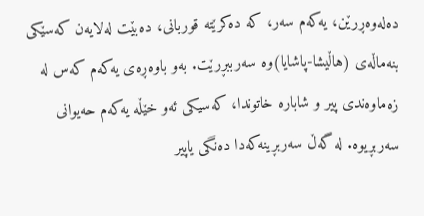دەلەوەڕرێن، یەکەم سەر، کە دەکرێتە قوربانی، دەبێت لەلایەن کەسێکی بنەماڵەی (هاڵیشا-پاشایا)وە سەرببڕرێت. بەو باوەڕەی یەکەم کەس لە زەماوەندی پیر و شابارە خاتوندا، کەسیکی ئەو خێڵە یەکەم حەیوانی سەربڕیوە. لە گەڵ سەربڕینەکەدا دەنگی یاپیر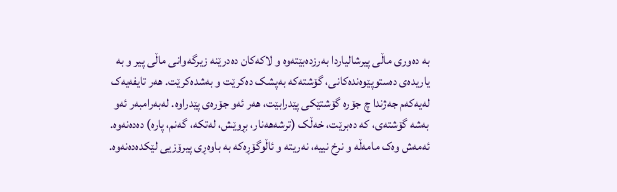بە دەوری ماڵی پیرشالیاردا بەرزدەبێتەوە و لاکەکان دەدرێنە زیرگەوانی ماڵی پیر و بە یاریدەی دەستوپێوەندەکانی، گۆشتەکە بەپشک دەکرێت و بەشدەکرێت. هەر تایفەیەک لەیەکەم جەژندا چ جۆرە گۆشتێکی پێدرابێت، هەر ئەو جۆرەی پێدراوە. لەبەرامبەر ئەو بەشە گۆشتەی، کە دەبرێت، خەڵک (ترشەهەنار، بڕوێش، لەتکە، گەنم، پارە) دەدەنەوە. ئەمەش وەک مامەڵە و نرخ نییە، نەریتە و ئاڵوگۆڕەکە بە باوەڕی پیرۆزیی لێکدەدەنەوە.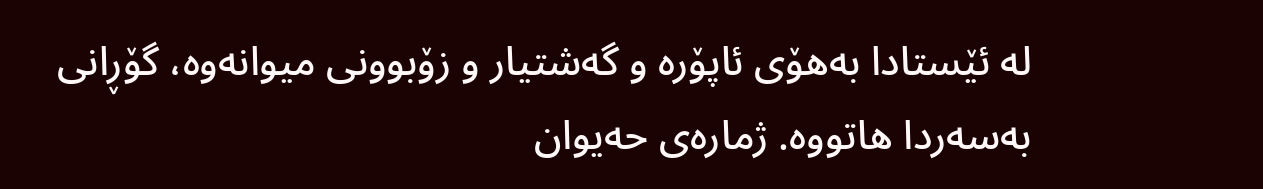لە ئێستادا بەهۆی ئاپۆرە و گەشتیار و زۆبوونی میوانەوە، گۆڕانی بەسەردا هاتووە. ژمارەی حەیوان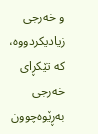و خەرجی زیادیکردووە، کە تێکڕای خەرجی بەڕێوەچوون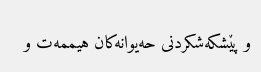و پێشکەشکردنی حەیوانەکان هیممەت و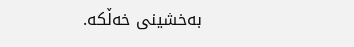بەخشینی خەڵکە.